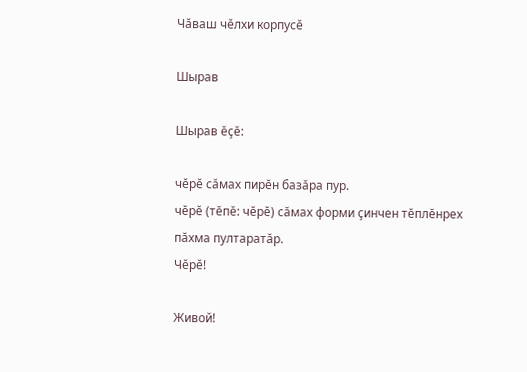Чӑваш чӗлхи корпусӗ

Шырав

Шырав ĕçĕ:

чӗрӗ сăмах пирĕн базăра пур.
чӗрӗ (тĕпĕ: чӗрӗ) сăмах форми çинчен тĕплĕнрех пăхма пултаратăр.
Чӗрӗ!

Живой!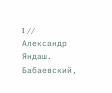I // Александр Яндаш. Бабаевский,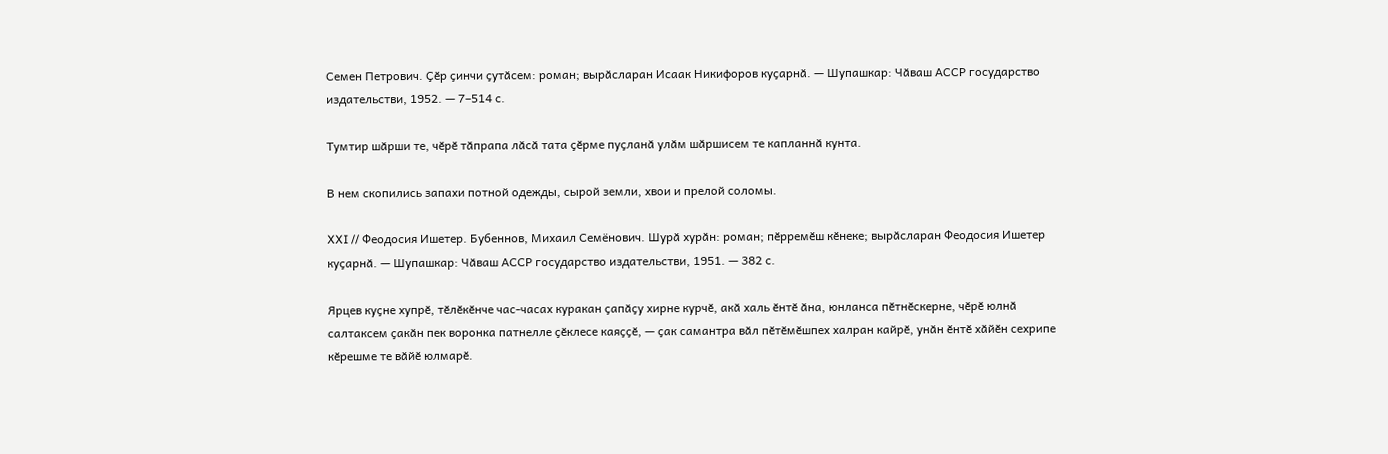Семен Петрович. Ҫӗр ҫинчи ҫутӑсем: роман; вырӑсларан Исаак Никифоров куҫарнӑ. — Шупашкар: Чӑваш АССР государство издательстви, 1952. — 7–514 с.

Тумтир шӑрши те, чӗрӗ тӑпрапа лӑсӑ тата ҫӗрме пуҫланӑ улӑм шӑршисем те капланнӑ кунта.

В нем скопились запахи потной одежды, сырой земли, хвои и прелой соломы.

XXI // Феодосия Ишетер. Бубеннов, Михаил Семёнович. Шурӑ хурӑн: роман; пӗрремӗш кӗнеке; вырӑсларан Феодосия Ишетер куҫарнӑ. — Шупашкар: Чӑваш АССР государство издательстви, 1951. — 382 с.

Ярцев куҫне хупрӗ, тӗлӗкӗнче час-часах куракан ҫапӑҫу хирне курчӗ, акӑ халь ӗнтӗ ӑна, юнланса пӗтнӗскерне, чӗрӗ юлнӑ салтаксем ҫакӑн пек воронка патнелле ҫӗклесе каяҫҫӗ, — ҫак самантра вӑл пӗтӗмӗшпех халран кайрӗ, унӑн ӗнтӗ хӑйӗн сехрипе кӗрешме те вӑйӗ юлмарӗ.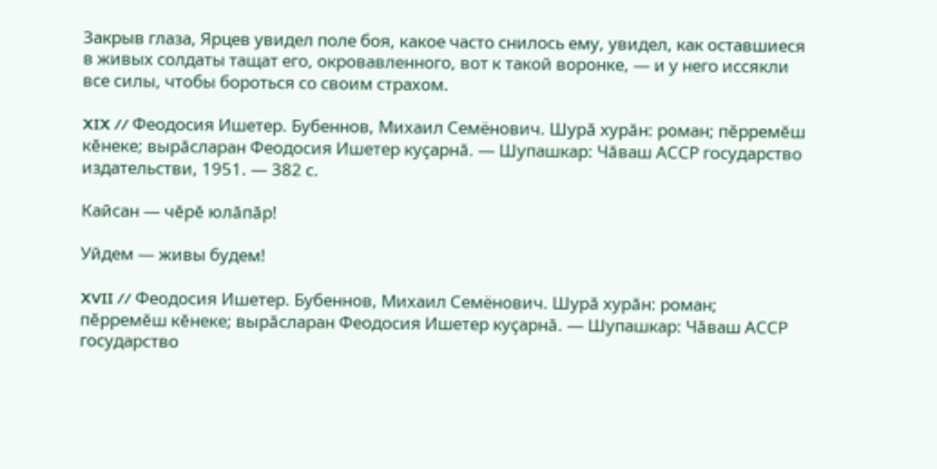Закрыв глаза, Ярцев увидел поле боя, какое часто снилось ему, увидел, как оставшиеся в живых солдаты тащат его, окровавленного, вот к такой воронке, — и у него иссякли все силы, чтобы бороться со своим страхом.

XIX // Феодосия Ишетер. Бубеннов, Михаил Семёнович. Шурӑ хурӑн: роман; пӗрремӗш кӗнеке; вырӑсларан Феодосия Ишетер куҫарнӑ. — Шупашкар: Чӑваш АССР государство издательстви, 1951. — 382 с.

Кайсан — чӗрӗ юлӑпӑр!

Уйдем — живы будем!

XVII // Феодосия Ишетер. Бубеннов, Михаил Семёнович. Шурӑ хурӑн: роман; пӗрремӗш кӗнеке; вырӑсларан Феодосия Ишетер куҫарнӑ. — Шупашкар: Чӑваш АССР государство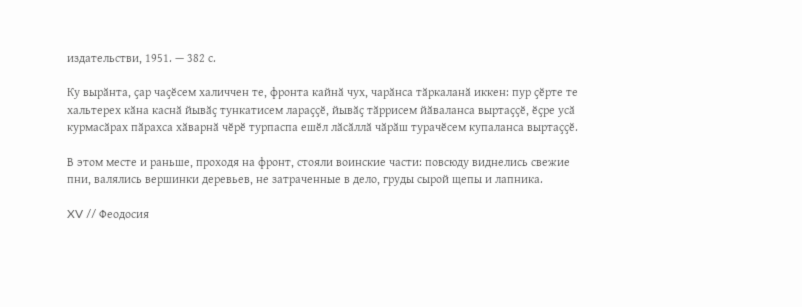издательстви, 1951. — 382 с.

Ку вырӑнта, ҫар чаҫӗсем халиччен те, фронта кайнӑ чух, чарӑнса тӑркаланӑ иккен: пур ҫӗрте те хальтерех кӑна каснӑ йывӑҫ тункатисем лараҫҫӗ, йывӑҫ тӑррисем йӑваланса выртаҫҫӗ, ӗҫре усӑ курмасӑрах пӑрахса хӑварнӑ чӗрӗ турпаспа ешӗл лӑсӑллӑ чӑрӑш турачӗсем купаланса выртаҫҫӗ.

В этом месте и раньше, проходя на фронт, стояли воинские части: повсюду виднелись свежие пни, валялись вершинки деревьев, не затраченные в дело, груды сырой щепы и лапника.

XV // Феодосия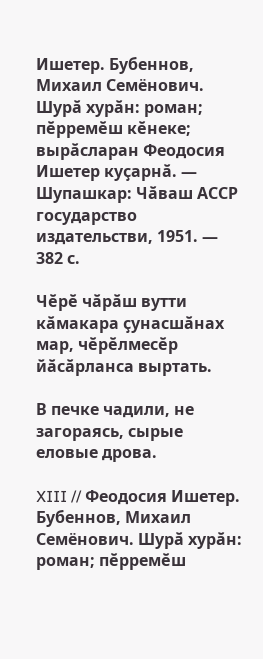Ишетер. Бубеннов, Михаил Семёнович. Шурӑ хурӑн: роман; пӗрремӗш кӗнеке; вырӑсларан Феодосия Ишетер куҫарнӑ. — Шупашкар: Чӑваш АССР государство издательстви, 1951. — 382 с.

Чӗрӗ чӑрӑш вутти кӑмакара ҫунасшӑнах мар, чӗрӗлмесӗр йӑсӑрланса выртать.

В печке чадили, не загораясь, сырые еловые дрова.

XIII // Феодосия Ишетер. Бубеннов, Михаил Семёнович. Шурӑ хурӑн: роман; пӗрремӗш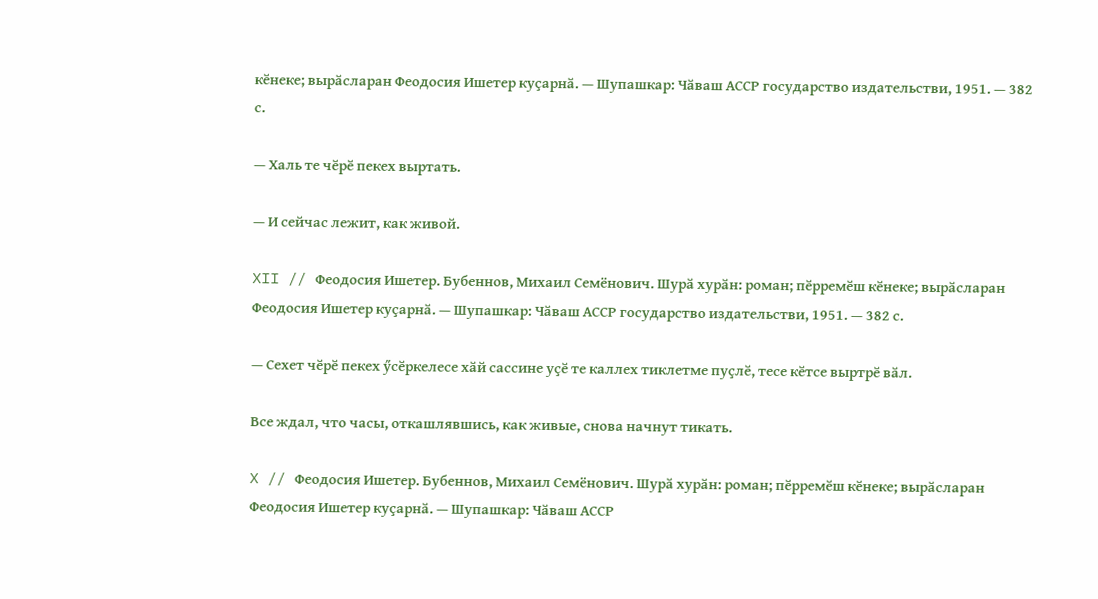кӗнеке; вырӑсларан Феодосия Ишетер куҫарнӑ. — Шупашкар: Чӑваш АССР государство издательстви, 1951. — 382 с.

— Халь те чӗрӗ пекех выртать.

— И сейчас лежит, как живой.

XII // Феодосия Ишетер. Бубеннов, Михаил Семёнович. Шурӑ хурӑн: роман; пӗрремӗш кӗнеке; вырӑсларан Феодосия Ишетер куҫарнӑ. — Шупашкар: Чӑваш АССР государство издательстви, 1951. — 382 с.

— Сехет чӗрӗ пекех ӳсӗркелесе хӑй сассине уҫӗ те каллех тиклетме пуҫлӗ, тесе кӗтсе выртрӗ вӑл.

Все ждал, что часы, откашлявшись, как живые, снова начнут тикать.

X // Феодосия Ишетер. Бубеннов, Михаил Семёнович. Шурӑ хурӑн: роман; пӗрремӗш кӗнеке; вырӑсларан Феодосия Ишетер куҫарнӑ. — Шупашкар: Чӑваш АССР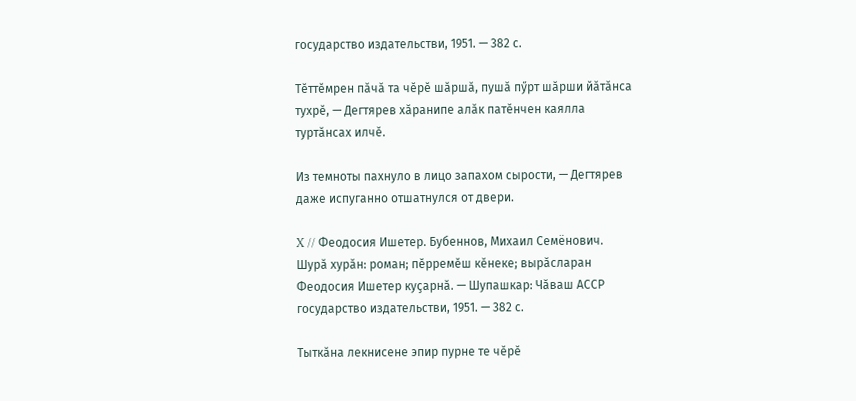государство издательстви, 1951. — 382 с.

Тӗттӗмрен пӑчӑ та чӗрӗ шӑршӑ, пушӑ пӳрт шӑрши йӑтӑнса тухрӗ, — Дегтярев хӑранипе алӑк патӗнчен каялла туртӑнсах илчӗ.

Из темноты пахнуло в лицо запахом сырости, — Дегтярев даже испуганно отшатнулся от двери.

X // Феодосия Ишетер. Бубеннов, Михаил Семёнович. Шурӑ хурӑн: роман; пӗрремӗш кӗнеке; вырӑсларан Феодосия Ишетер куҫарнӑ. — Шупашкар: Чӑваш АССР государство издательстви, 1951. — 382 с.

Тыткӑна лекнисене эпир пурне те чӗрӗ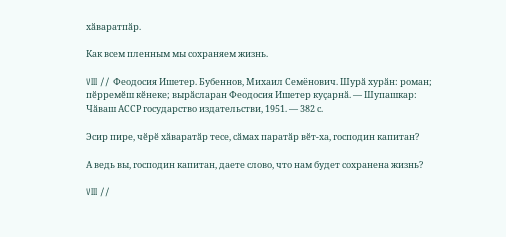хӑваратпӑр.

Как всем пленным мы сохраняем жизнь.

VIII // Феодосия Ишетер. Бубеннов, Михаил Семёнович. Шурӑ хурӑн: роман; пӗрремӗш кӗнеке; вырӑсларан Феодосия Ишетер куҫарнӑ. — Шупашкар: Чӑваш АССР государство издательстви, 1951. — 382 с.

Эсир пире, чӗрӗ хӑваратӑр тесе, сӑмах паратӑр вӗт-ха, господин капитан?

А ведь вы, господин капитан, даете слово, что нам будет сохранена жизнь?

VIII //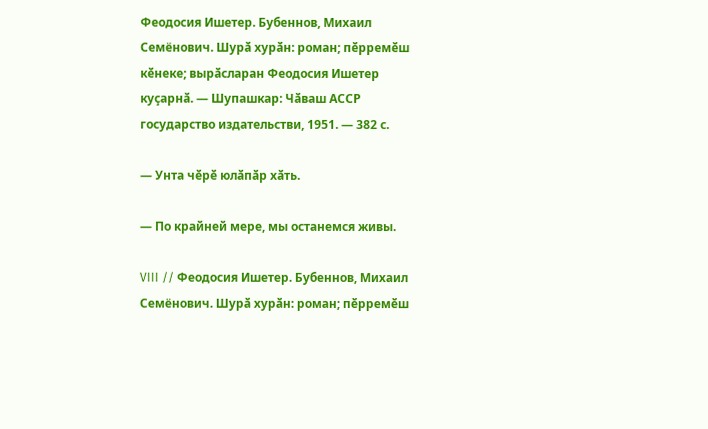Феодосия Ишетер. Бубеннов, Михаил Семёнович. Шурӑ хурӑн: роман; пӗрремӗш кӗнеке; вырӑсларан Феодосия Ишетер куҫарнӑ. — Шупашкар: Чӑваш АССР государство издательстви, 1951. — 382 с.

— Унта чӗрӗ юлӑпӑр хӑть.

— По крайней мере, мы останемся живы.

VIII // Феодосия Ишетер. Бубеннов, Михаил Семёнович. Шурӑ хурӑн: роман; пӗрремӗш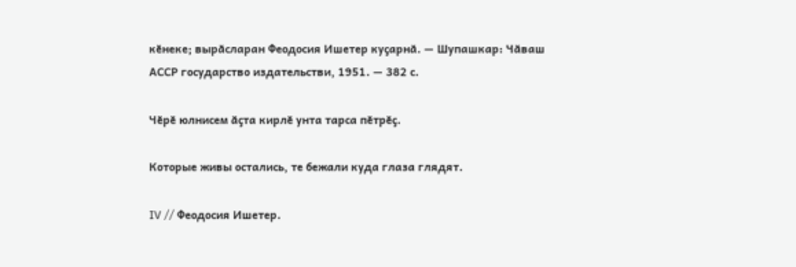кӗнеке; вырӑсларан Феодосия Ишетер куҫарнӑ. — Шупашкар: Чӑваш АССР государство издательстви, 1951. — 382 с.

Чӗрӗ юлнисем ӑҫта кирлӗ унта тарса пӗтрӗҫ.

Которые живы остались, те бежали куда глаза глядят.

IV // Феодосия Ишетер.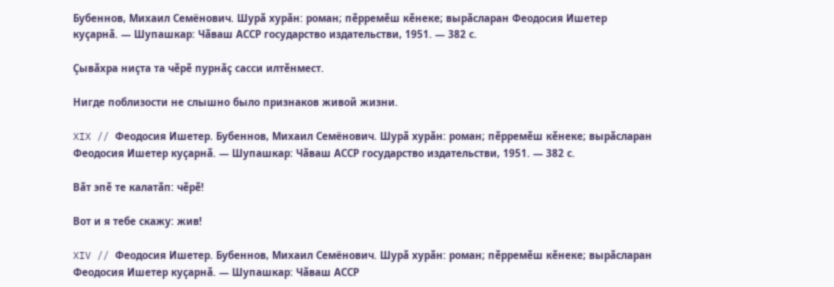Бубеннов, Михаил Семёнович. Шурӑ хурӑн: роман; пӗрремӗш кӗнеке; вырӑсларан Феодосия Ишетер куҫарнӑ. — Шупашкар: Чӑваш АССР государство издательстви, 1951. — 382 с.

Ҫывӑхра ниҫта та чӗрӗ пурнӑҫ сасси илтӗнмест.

Нигде поблизости не слышно было признаков живой жизни.

XIX // Феодосия Ишетер. Бубеннов, Михаил Семёнович. Шурӑ хурӑн: роман; пӗрремӗш кӗнеке; вырӑсларан Феодосия Ишетер куҫарнӑ. — Шупашкар: Чӑваш АССР государство издательстви, 1951. — 382 с.

Вӑт эпӗ те калатӑп: чӗрӗ!

Вот и я тебе скажу: жив!

XIV // Феодосия Ишетер. Бубеннов, Михаил Семёнович. Шурӑ хурӑн: роман; пӗрремӗш кӗнеке; вырӑсларан Феодосия Ишетер куҫарнӑ. — Шупашкар: Чӑваш АССР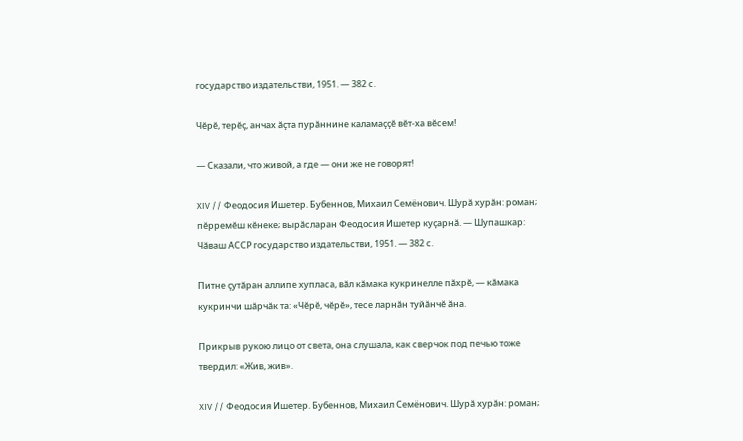государство издательстви, 1951. — 382 с.

Чӗрӗ, терӗҫ, анчах ӑҫта пурӑннине каламаҫҫӗ вӗт-ха вӗсем!

— Сказали, что живой, а где — они же не говорят!

XIV // Феодосия Ишетер. Бубеннов, Михаил Семёнович. Шурӑ хурӑн: роман; пӗрремӗш кӗнеке; вырӑсларан Феодосия Ишетер куҫарнӑ. — Шупашкар: Чӑваш АССР государство издательстви, 1951. — 382 с.

Питне ҫутӑран аллипе хупласа, вӑл кӑмака кукринелле пӑхрӗ, — кӑмака кукринчи шӑрчӑк та: «Чӗрӗ, чӗрӗ», тесе ларнӑн туйӑнчӗ ӑна.

Прикрыв рукою лицо от света, она слушала, как сверчок под печью тоже твердил: «Жив, жив».

XIV // Феодосия Ишетер. Бубеннов, Михаил Семёнович. Шурӑ хурӑн: роман;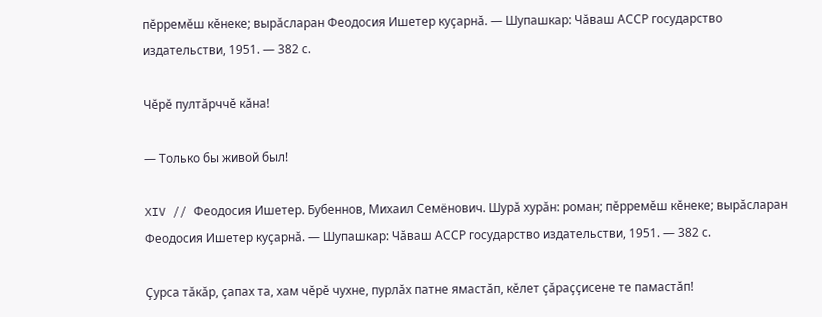пӗрремӗш кӗнеке; вырӑсларан Феодосия Ишетер куҫарнӑ. — Шупашкар: Чӑваш АССР государство издательстви, 1951. — 382 с.

Чӗрӗ пултӑрччӗ кӑна!

— Только бы живой был!

XIV // Феодосия Ишетер. Бубеннов, Михаил Семёнович. Шурӑ хурӑн: роман; пӗрремӗш кӗнеке; вырӑсларан Феодосия Ишетер куҫарнӑ. — Шупашкар: Чӑваш АССР государство издательстви, 1951. — 382 с.

Ҫурса тӑкӑр, ҫапах та, хам чӗрӗ чухне, пурлӑх патне ямастӑп, кӗлет ҫӑраҫҫисене те памастӑп!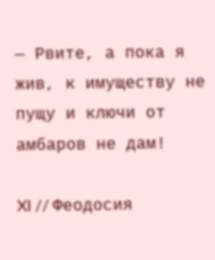— Рвите, а пока я жив, к имуществу не пущу и ключи от амбаров не дам!

XI // Феодосия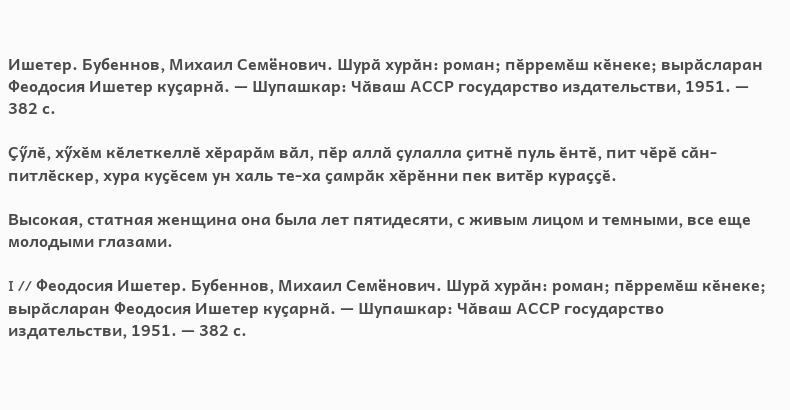Ишетер. Бубеннов, Михаил Семёнович. Шурӑ хурӑн: роман; пӗрремӗш кӗнеке; вырӑсларан Феодосия Ишетер куҫарнӑ. — Шупашкар: Чӑваш АССР государство издательстви, 1951. — 382 с.

Ҫӳлӗ, хӳхӗм кӗлеткеллӗ хӗрарӑм вӑл, пӗр аллӑ ҫулалла ҫитнӗ пуль ӗнтӗ, пит чӗрӗ сӑн-питлӗскер, хура куҫӗсем ун халь те-ха ҫамрӑк хӗрӗнни пек витӗр кураҫҫӗ.

Высокая, статная женщина она была лет пятидесяти, с живым лицом и темными, все еще молодыми глазами.

I // Феодосия Ишетер. Бубеннов, Михаил Семёнович. Шурӑ хурӑн: роман; пӗрремӗш кӗнеке; вырӑсларан Феодосия Ишетер куҫарнӑ. — Шупашкар: Чӑваш АССР государство издательстви, 1951. — 382 с.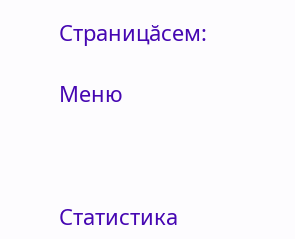Страницăсем:

Меню



Статистика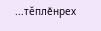...тĕплӗнрех